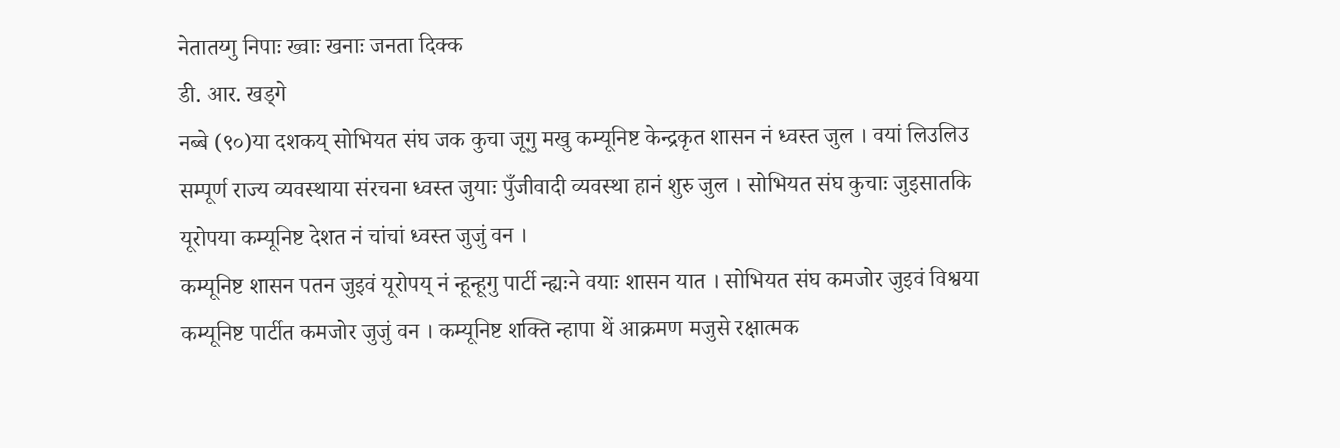नेतातय्गु निपाः ख्वाः खनाः जनता दिक्क
डी. आर. खड्गे
नब्बे (९०)या दशकय् सोभियत संघ जक कुचा जूगु मखु कम्यूनिष्ट केन्द्रकृत शासन नं ध्वस्त जुल । वयां लिउलिउ सम्पूर्ण राज्य व्यवस्थाया संरचना ध्वस्त जुयाः पुँजीवादी व्यवस्था हानं शुरु जुल । सोभियत संघ कुचाः जुइसातकि यूरोपया कम्यूनिष्ट देशत नं चांचां ध्वस्त जुजुं वन ।
कम्यूनिष्ट शासन पतन जुइवं यूरोपय् नं न्हून्हूगु पार्टी न्ह्यःने वयाः शासन यात । सोभियत संघ कमजोर जुइवं विश्वया कम्यूनिष्ट पार्टीत कमजोर जुजुं वन । कम्यूनिष्ट शक्ति न्हापा थें आक्रमण मजुसे रक्षात्मक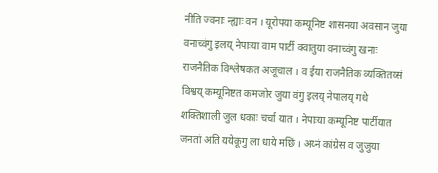नीति ज्वनाः न्ह्याः वन । यूरोपया कम्यूनिष्ट शासनया अवसान जुया वनाच्वंगु इलय् नेपाःया वाम पार्टी क्वातुया वनाच्वंगु खनाः राजनैतिक विश्लेषकत अजूचाल । व ईया राजनैतिक व्यक्तितय्सं विश्वय् कम्यूनिष्टत कमजोर जुया वंगु इलय् नेपालय् गथे शक्तिशाली जुल धकाः चर्चा यात । नेपाःया कम्यूनिष्ट पार्टीयात जनतां अति ययेकूगु ला धाये मछिं । अय्नं कांग्रेस व जुजुया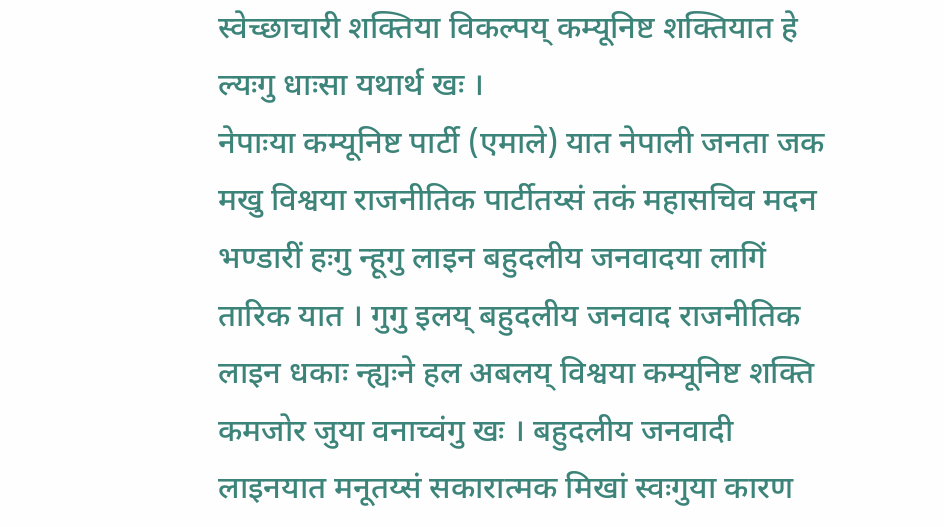स्वेच्छाचारी शक्तिया विकल्पय् कम्यूनिष्ट शक्तियात हे ल्यःगु धाःसा यथार्थ खः ।
नेपाःया कम्यूनिष्ट पार्टी (एमाले) यात नेपाली जनता जक मखु विश्वया राजनीतिक पार्टीतय्सं तकं महासचिव मदन भण्डारीं हःगु न्हूगु लाइन बहुदलीय जनवादया लागिं तारिक यात । गुगु इलय् बहुदलीय जनवाद राजनीतिक लाइन धकाः न्ह्यःने हल अबलय् विश्वया कम्यूनिष्ट शक्ति कमजोर जुया वनाच्वंगु खः । बहुदलीय जनवादी लाइनयात मनूतय्सं सकारात्मक मिखां स्वःगुया कारण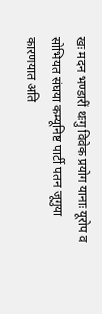खः मदन भण्डारीं थःगु विवेक प्रयोग यानाः यूरोप व सोभियत संघया कम्यूनिष्ट पार्टी पतन जूगुया कारणयात अति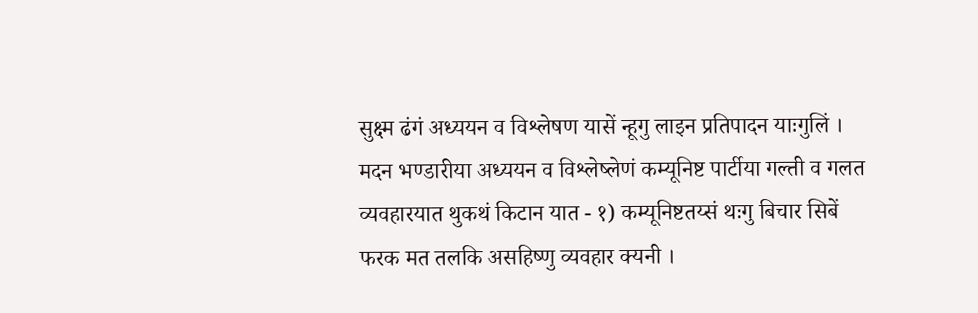सुक्ष्म ढंगं अध्ययन व विश्लेषण यासें न्हूगु लाइन प्रतिपादन याःगुलिं । मदन भण्डारीया अध्ययन व विश्लेष्लेणं कम्यूनिष्ट पार्टीया गल्ती व गलत व्यवहारयात थुकथं किटान यात - १) कम्यूनिष्टतय्सं थःगु बिचार सिबें फरक मत तलकि असहिष्णु व्यवहार क्यनी ।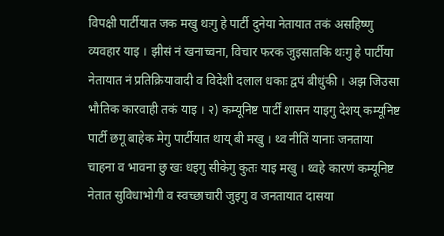विपक्षी पार्टीयात जक मखु थःगु हे पार्टी दुनेया नेतायात तकं असहिष्णु व्यवहार याइ । झीसं नं खनाच्वना, विचार फरक जुइसातकि थःगु हे पार्टीया नेतायात नं प्रतिक्रियावादी व विदेशी दलाल धकाः द्वपं बीधुंकी । अझ जिउसा भौतिक कारवाही तकं याइ । २) कम्यूनिष्ट पार्टीं शासन याइगु देशय् कम्यूनिष्ट पार्टी छगू बाहेक मेगु पार्टीयात थाय् बी मखु । थ्व नीतिं यानाः जनताया चाहना व भावना छु खः धइगु सीकेगु कुतः याइ मखु । थ्वहे कारणं कम्यूनिष्ट नेतात सुविधाभोगी व स्वच्छाचारी जुइगु व जनतायात दासया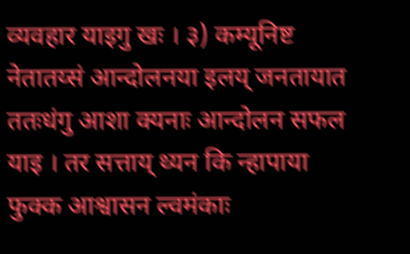व्यवहार याइगु खः । ३) कम्यूनिष्ट नेतातय्सं आन्दोलनया इलय् जनतायात ततःधंगु आशा क्यनाः आन्दोलन सफल याइ । तर सत्ताय् थ्यन कि न्हापाया फुक्क आश्वासन ल्वमंकाः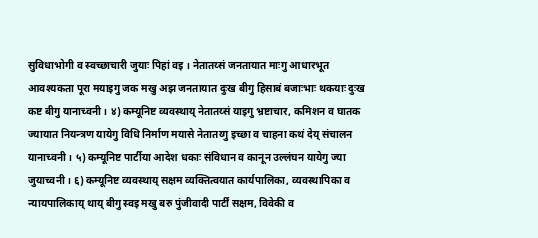सुविधाभोगी व स्वच्छाचारी जुयाः पिहां वइ । नेतातय्सं जनतायात माःगु आधारभूत आवश्यकता पूरा मयाइगु जक मखु अझ जनतायात दुःख बीगु हिसाबं बजाःभाः थकयाः दुःख कष्ट बीगु यानाच्वनी । ४) कम्यूनिष्ट व्यवस्थाय् नेतातय्सं याइगु भ्रष्टाचार, कमिशन व घातक ज्यायात नियन्त्रण यायेगु विधि निर्माण मयासे नेतातय्गु इच्छा व चाहना कथं देय् संचालन यानाच्वनी । ५) कम्यूनिष्ट पार्टीया आदेश धकाः संविधान व कानून उल्लंघन यायेगु ज्या जुयाच्वनी । ६) कम्यूनिष्ट व्यवस्थाय् सक्षम व्यक्तित्वयात कार्यपालिका, व्यवस्थापिका व न्यायपालिकाय् थाय् बीगु स्वइ मखु बरु पुंजीवादी पार्टीं सक्षम, विवेकी व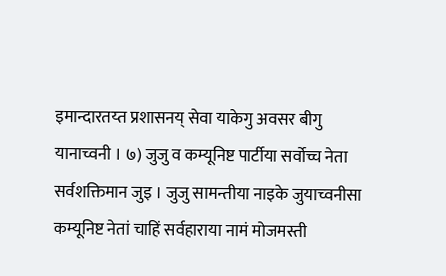इमान्दारतय्त प्रशासनय् सेवा याकेगु अवसर बीगु यानाच्वनी । ७) जुजु व कम्यूनिष्ट पार्टीया सर्वोच्च नेता सर्वशक्तिमान जुइ । जुजु सामन्तीया नाइके जुयाच्वनीसा कम्यूनिष्ट नेतां चाहिं सर्वहाराया नामं मोजमस्ती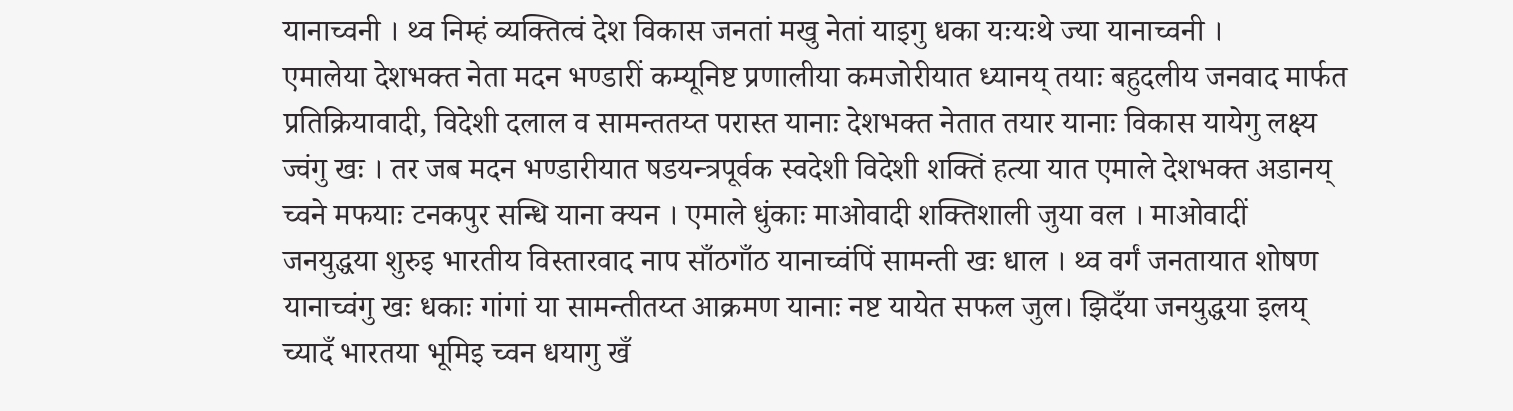यानाच्वनी । थ्व निम्हं व्यक्तित्वं देश विकास जनतां मखु नेतां याइगु धका यःयःथे ज्या यानाच्वनी ।
एमालेया देशभक्त नेता मदन भण्डारीं कम्यूनिष्ट प्रणालीया कमजोरीयात ध्यानय् तयाः बहुदलीय जनवाद मार्फत प्रतिक्रियावादी, विदेशी दलाल व सामन्ततय्त परास्त यानाः देशभक्त नेतात तयार यानाः विकास यायेगु लक्ष्य ज्वंगु खः । तर जब मदन भण्डारीयात षडयन्त्रपूर्वक स्वदेशी विदेशी शक्तिं हत्या यात एमाले देशभक्त अडानय् च्वने मफयाः टनकपुर सन्धि याना क्यन । एमाले धुंकाः माओवादी शक्तिशाली जुया वल । माओवादीं जनयुद्धया शुरुइ भारतीय विस्तारवाद नाप साँठगाँठ यानाच्वंपिं सामन्ती खः धाल । थ्व वर्गं जनतायात शोषण यानाच्वंगु खः धकाः गांगां या सामन्तीतय्त आक्रमण यानाः नष्ट यायेत सफल जुल। झिदँया जनयुद्धया इलय् च्यादँ भारतया भूमिइ च्वन धयागु खँ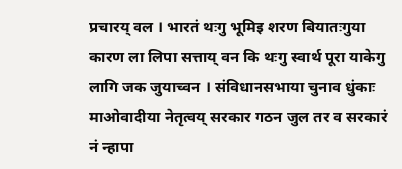प्रचारय् वल । भारतं थःगु भूमिइ शरण बियातःगुया कारण ला लिपा सत्ताय् वन कि थःगु स्वार्थ पूरा याकेगु लागि जक जुयाच्वन । संविधानसभाया चुनाव धुंकाः माओवादीया नेतृत्वय् सरकार गठन जुल तर व सरकारं नं न्हापा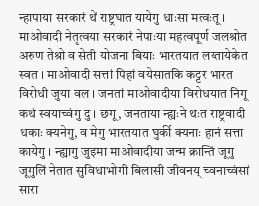न्हापाया सरकारं थें राष्ट्रघात यायेगु धाःसा मत्वःतू । माओवादी नेतृत्वया सरकारं नेपाःया महत्वपूर्ण जलश्रोत अरुण तेश्रो व सेती योजना बियाः भारतयात लय्तायेकेत स्वत । माओवादी सत्तां पिहां वयेसातकि कट्टर भारत विरोधी जुया वल । जनतां माओवादीया विरोधयात निगू कथं स्वयाच्वंगु दु । छगू, जनताया न्ह्यःने थःत राष्ट्रवादी धकाः क्यनेगु, व मेगु भारतयात घुर्की क्यनाः हानं सत्ता कायेगु । न्ह्यागु जुइमा माओवादीया जन्म क्रान्तिं जूगु जूगुलिं नेतात सुविधाभोगी बिलासी जीवनय् च्वनाच्वंसां सारा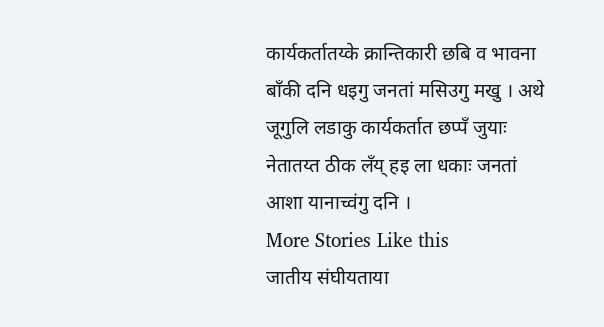कार्यकर्तातय्के क्रान्तिकारी छबि व भावना बाँकी दनि धइगु जनतां मसिउगु मखु । अथे जूगुलि लडाकु कार्यकर्तात छप्पँ जुयाः नेतातय्त ठीक लँय् हइ ला धकाः जनतां आशा यानाच्वंगु दनि ।
More Stories Like this
जातीय संघीयताया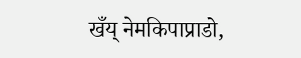खँय् नेमकिपाप्राडो,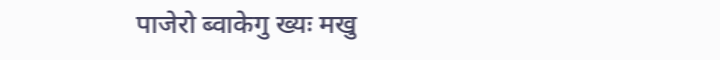पाजेरो ब्वाकेगु ख्यः मखु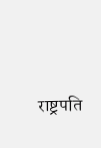राष्ट्रपति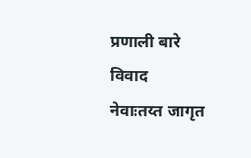प्रणाली बारे विवाद
नेवाःतय्त जागृत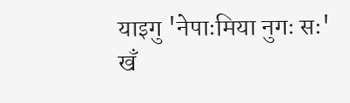याइगु 'नेपाःमिया नुगः सः'
खँ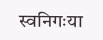स्वनिगःया